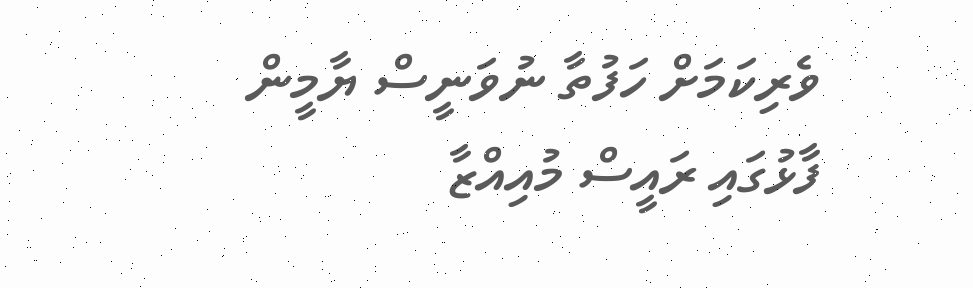ވެރިކަމަށް ހަފުތާ ނުވަނީސް ޔާމީން ފާޅުގައި ރައީސް މުއިއްޒާ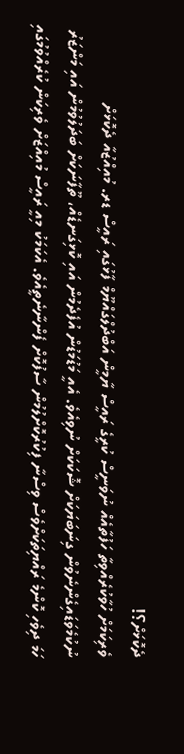ދެކޮޅަށް؟!
ވެރިކަމަށް ހުވާކުރެއްވިތާ ހަފުތާއެއް ނުވަނީސް ކުރީގެ ރައީސް ޔާމީން އަބްދުލްގައްޔޫމް ފާޅުގައި ރައީސް ޑރ. މުއިއްޒުއާ ދެކޮޅަށް ނުކުމެވަޑައިގެންނެވުން ގިނަބަޔަކަށް ޝޮކަކަށް ނުވިއެވެ. އެއީ މަޑުމަޑުން އުފެދެމުން އައި ކޮޅިގަނޑެއް، ތޫފާނަކަށް ބަދަލުވުމުން އައި މަންޒަރު ހަމަ ދިވެހި ކޮންމެ ރައްޔިތަކަށްވެސް ވިސްނާ ފިކުރުކޮށްލުމުން ސާފުކޮށް ފެންނާނެތީއެވެ. އެކަމަކު މިއީ ރައީސް މުއިއްޒަށް ވެރިކަން ކުރެއްވުމުގައި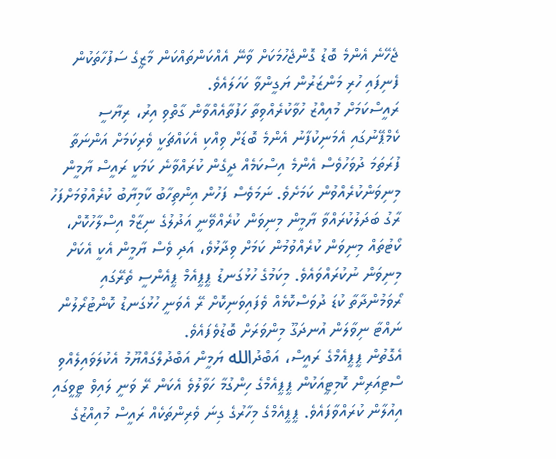ޖެހޭނެ އެންމެ ބޮޑު ގޮންޖެހުމަކަށް ވާނޭ އެއްކަންތައްކަން މާޒީގެ ސަފުހާތަކުން ފެނިފައި ހުރި މަންޒަރުން ޔަގީންވާ ކަހަލައެވެ.
ރައީސްކަމަށް މުއިއްޒު ހުވާކުރެއްވިތާ ހަފުތާއެއްވާން ގާތްވި އިރު، ރިޔާސީ ކެމްޕޭނުގައި އެމަނިކުފާނު އެންމެ ބޮޑަށް ވިއްކި އެކައްޗަކީ ވެރިކަމަށް އަންނަތާ ފުރަތަމަ ދުވަހުވެސް އެންމެ އިސްކަމެއް ދީގެން ކުރައްވާނެ ކަމަކީ ރައީސް ޔާމީން މިނިވަންކުރެއްވުން ކަމަށެވެ. ނަމަވެސް ފަހުން އިންތިހާބު ކާމިޔާބު ކުރެއްވުމަށްފަހު ރާގު ބަދަލުކުރައްވާ ޔާމީން މިނިވަން ކުރެއްވޭނީ އަދުލުގެ ނިޒާމް އިސްލާހުކޮށް، ކޯޓުތައް މިނިވަން ކުރެއްވުމުން ކަމަށް ވިދާޅުވެ، އަދި ވެސް ޔާމީން އެކީ އެކަށް މިނިވަން ނުކުރައްވައެވެ. މިކަމުގެ ހުޅުގަނޑު ޕީޕީއެމް ޕީއެންސީ ތެރޭގައި ރޯވަމުންދާތާ ކުޑަ ދުވަސްކޮޅެއް ވެފައިވަނިކޮށް ރޭ އެވަނީ ހުޅުގަނޑު ކޮންޓުރޯލުން ނައްޓާ ނިވާލަން އުނދަގޫ މިންވަރަށް ބޮޑުވެފައެވެ.
އެގޮތުން ޕީޕީއެމްގެ ރައީސް، އަބްދުالله ޔަމީން އަބްދުލްގައްޔޫމު އެކުލަވައިލެއްވި ސްޓިއަރިން ކޮމިޓީއަކުން ޕީޕީއެމްގެ ހިންގުމާ ހަވާލުވެ އެކަން ރޭ ވަނީ ލައިވް ޓީވީގައި އިއުލާން ކުރައްވާފައެވެ. ޕީޕީއެމްގެ މިހާރުގެ ގިނަ ވެރިންތަކެއް ރައީސް މުއިއްޒުގެ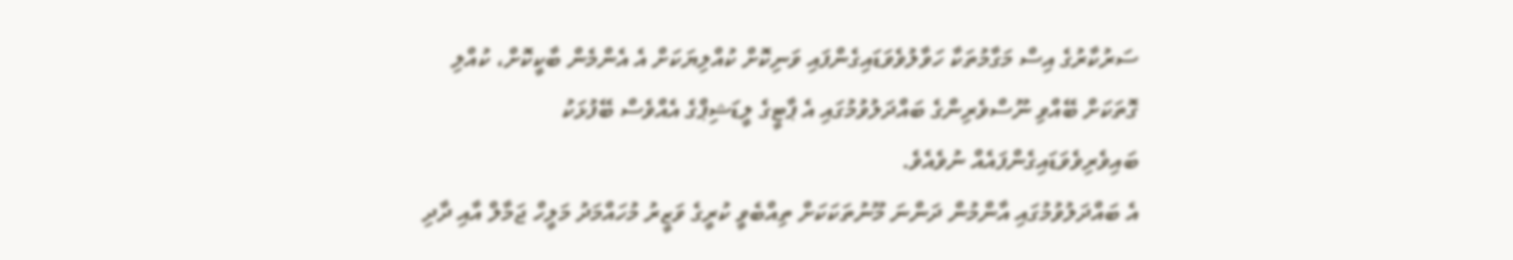ސަރުކާރުގެ އިސް މަގާމުތަކާ ހަވާލުވެވަޑައިގެންފައި ވަނިކޮށް ކުއްލިޔަކަށް އެ އެންމެން ބާކީކޮށް، ކުއްލި ގޮތަކަށް ބޭއްވި ނޫސްވެރިންގެ ބައްދަލުވުމުގައި އެ ޕާޓީގެ ލީޑަޝިޕްގެ އެއްވެސް ބޭފުޅަކު ބައިވެރިވެވަޑައިގެންފައެއް ނުވެއެވެ.
އެ ބައްދަލުވުމުގައި އާންމުން ދަންނަ މޫނުތަކަކަށް ތިއްބެވީ ކުރީގެ ވަޒީރު މުހައްމަދު މަލީހް ޖަމާލް އާއި ދާދި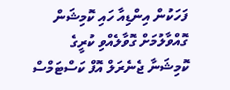ފަހަކުން އިންޑިއާ ހައި ކޮމިޝަން ގޮއްވާލުމަށް ގޮވާލެއްވި ކުރީގެ ކޮމިޝަނާ ޖެނެރަލް އޮފް ކަސްޓަމްސް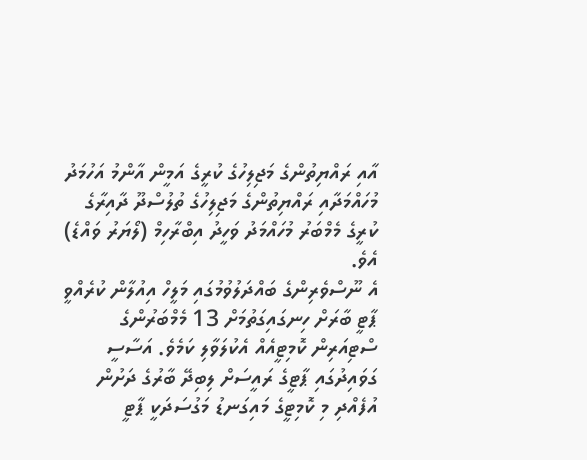އާއި ރައްޔިތުންގެ މަޖިލިހުގެ ކުރީގެ އަމީން އާންމު އަހުމަދު މުހައްމަދާއި ރައްޔިތުންގެ މަޖިލިހުގެ ތުލުސްދޫ ދާއިރާގެ ކުރީގެ މެމްބަރު މުހައްމަދު ވަހީދު އިބްރާހިމް (ލޯޔަރު ވައްޑެ) އެވެ.
އެ ނޫސްވެރިންގެ ބައްދަލުވުމުގައި މަލީހް އިއުލާން ކުރެއްވީ ޕާޓީ ބާރަށް ހިނގައިގަތުމަށް 13 މެމްބަރުންގެ ސްޓިއަރިން ކޮމިޓީއެއް އެކުލަވާލި ކަމެވެ. އަސާސީ ގަވައިދުގައި ޕާޓީގެ ރައީސަށް ލިބިދޭ ބާރުގެ ދަށުން އުފެއްދި މި ކޮމިޓީގެ މައިގަނޑު މަގުސަދަކީ ޕާޓީ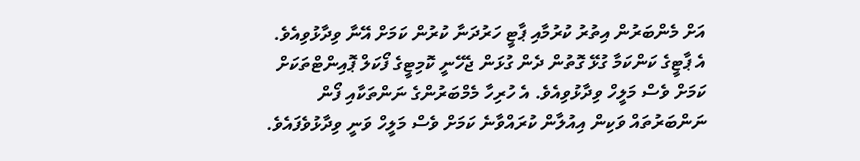އަށް މެންބަރުން އިތުރު ކުރުމާއި ޕާޓީ ހަރުދަނާ ކުރުން ކަމަށް އޭނާ ވިދާޅުވިއެވެ. އެ ޕާޓީގެ ކަންކަމާ ގުޅޭ ގޮތުން ދެން ގުޅަން ޖެހޭނީ ކޮމިޓީގެ ފޯކަލް ޕޮއިންޓްތަކަށް ކަމަށް ވެސް މަލީހް ވިދާޅުވިއެވެ. އެ ހުރިހާ މެމްބަރުންގެ ނަންތަކާއި ފޯން ނަންބަރުތައް ވަކިން އިއުލާން ކުރައްވާނެ ކަމަށް ވެސް މަލީހް ވަނީ ވިދާޅުވެފައެވެ.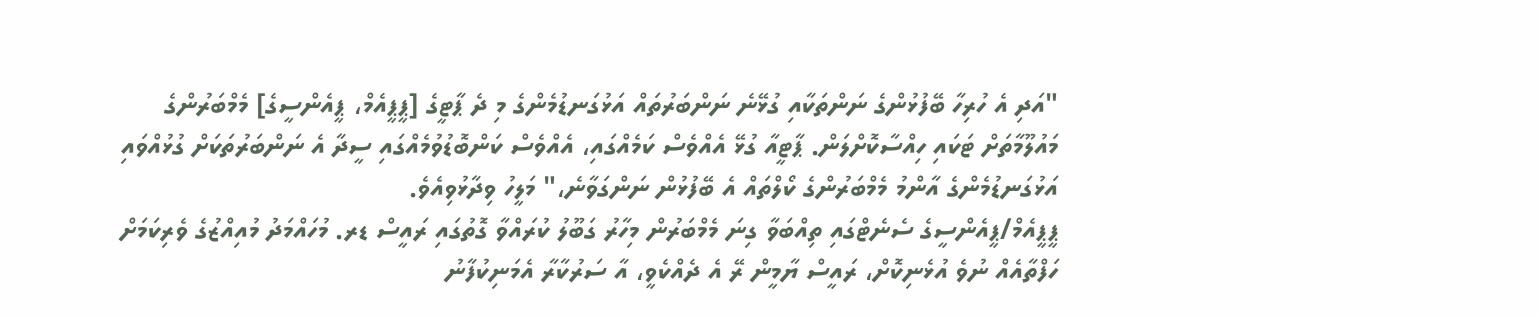"އަދި އެ ހުރިހާ ބޭފުޅުންގެ ނަންތަކާއި ގުޅޭނެ ނަންބަރުތައް އަޅުގަނޑުމެންގެ މި ދެ ޕާޓީގެ [ޕީޕީއެމް، ޕީއެންސީގެ] މެމްބަރުންގެ މައުލޫމާތަށް ޓަކައި ހިއްސާކޮށްލަން. ޕާޓީއާ ގުޅޭ އެއްވެސް ކަމެއްގައި، އެއްވެސް ކަންބޮޑުވުމެއްގައި ސީދާ އެ ނަންބަރުތަކަށް ގުޅުއްވައި އަޅުގަނޑުމެންގެ އާންމު މެމްބަރުންގެ ކޯލްތައް އެ ބޭފުޅުން ނަންގަވާނެ،" މަލީހު ވިދާޅުވިއެވެ.
ޕީޕީއެމް/ޕީއެންސީގެ ސެނެޓްގައި ތިއްބަވާ ގިނަ މެމްބަރުން މިހާރު ގަބޫލު ކުރައްވާ ގޮތުގައި ރައީސް ޑރ. މުހައްމަދު މުއިއްޒުގެ ވެރިކަމަށް ހަފްތާއެއް ނުވެ އުޅެނިކޮށް، ރައީސް ޔާމީން ރޭ އެ ދެއްކެވީ، އާ ސަރުކާރާ އެމަނިކުފާނު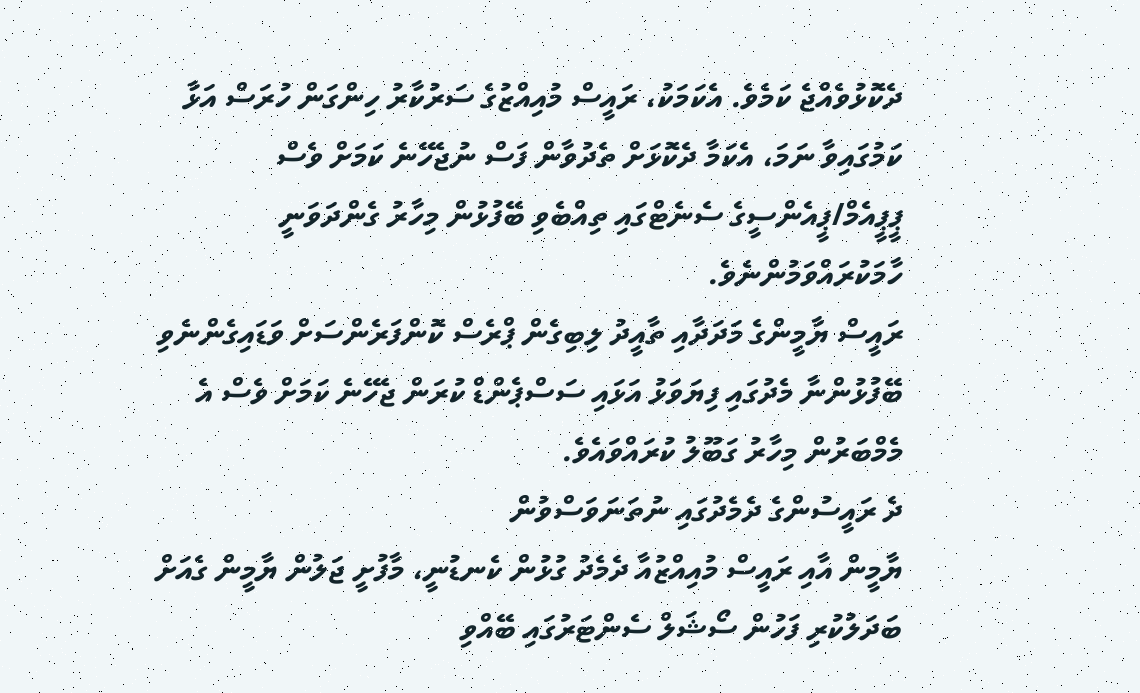ދެކޮޅުވެއްޖެ ކަމެވެ. އެކަމަކު، ރައީސް މުއިއްޒުގެ ސަރުކާރު ހިންގަން ހުރަސް އަޅާ ކަމުގައިވާ ނަމަ، އެކަމާ ދެކޮޅަށް ތެދުވާން ފަސް ނުޖެހޭނެ ކަމަށް ވެސް ޕީޕީއެމް/ޕީއެންސީގެ ސެނެޓްގައި ތިއްބެވި ބޭފުޅުން މިހާރު ގެންދަވަނީ ހާމަކުރައްވަމުންނެވެ.
ރައީސް ޔާމީންގެ މަދަދާއި ތާއީދު ލިބިގެން ޕްރެސް ކޮންފަރެންސަށް ވަޑައިގެންނެވި ބޭފުޅުންނާ މެދުގައި ފިޔަވަޅު އަޅައި ސަސްޕެންޑް ކުރަން ޖެހޭނެ ކަމަށް ވެސް އެ މެމްބަރުން މިހާރު ގަބޫލު ކުރައްވައެވެ.
ދެ ރައީސުންގެ ދެމެދުގައި ނުތަނަވަސްވުން
ޔާމީން އާއި ރައީސް މުއިއްޒުއާ ދެމެދު ގުޅުން ކެނޑުނީ، މާފުށީ ޖަލުން ޔާމީން ގެއަށް ބަދަލުކުރި ފަހުން ސޯޝަލް ސެންޓަރުގައި ބޭއްވި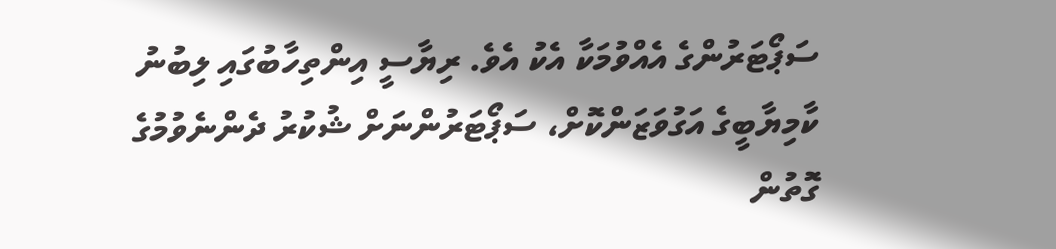ސަޕޯޓަރުންގެ އެއްވުމަކާ އެކު އެވެ. ރިޔާސީ އިންތިހާބުގައި ލިބުނު ކާމިޔާބީގެ އަގުވަޒަންކޮށް، ސަޕޯޓަރުންނަށް ޝުކުރު ދެންނެވުމުގެ ގޮތުން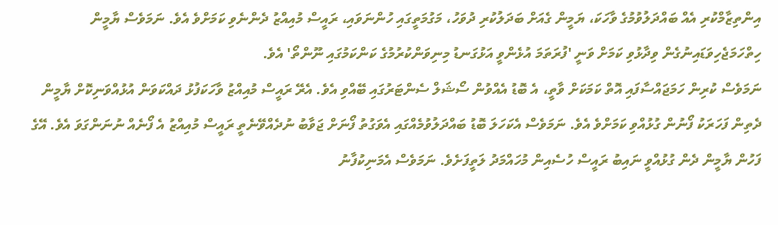އިންތިޒާމްކުރި އެއް ބައްދަލުވުމުގެ ވާހަކަ، ޔަމީން ގެއަށް ބަދަލުކުރި ދުވަހު، މަގުމަތީގައި ހުންނަވައި، ރައީސް މުއިއްޒު ދެންނެވި ކަމަށްވެ އެވެ. ނަމަވެސް ޔާމީން ހިތްހަމަޖެހިވަޑައިނުގެން ވިދާޅުވި ކަމަށް ވަނީ 'ފުރަތަމަ އުޅެންވީ އަޅުގަނޑު މިނިވަންކުރުމުގެ ކަންކަމުގައި ނޫންތޯ' އެވެ.
ނަމަވެސް ކުރިން ހަމަޖައްސާފައި އޮތް ކަމަކަށް ވާތީ، އެ ބޮޑު އެއްވުން ސޯޝަލް ސެންޓަރުގައި ބޭއްވި އެވެ. އެރޭ ރައީސް މުއިއްޒު ވާހަކަފުޅު ދައްކަވަން އުޅުއްވަނިކޮށް ޔާމީން ދެތިން ފަހަރަކު ފޯނުން ގުޅުއްވި ކަމަށްވެ އެވެ. ނަމަވެސް އެކަހަލަ ބޮޑު ބައްދަލުވުމެއްގައި އެވަގުތު ފޯނަށް ޖަވާބު ނުދެއްވޭނެތީ ރައީސް މުއިއްޒު އެ ފޯނެއް ނުނަންގަވަ އެވެ. އޭގެ ފަހުން ޔާމީން ދެން ގުޅުއްވީ ނައިބު ރައީސް ހުސެއިން މުހައްމަދު ލަތީފަށެވެ. ނަމަވެސް އެމަނިކުފާނު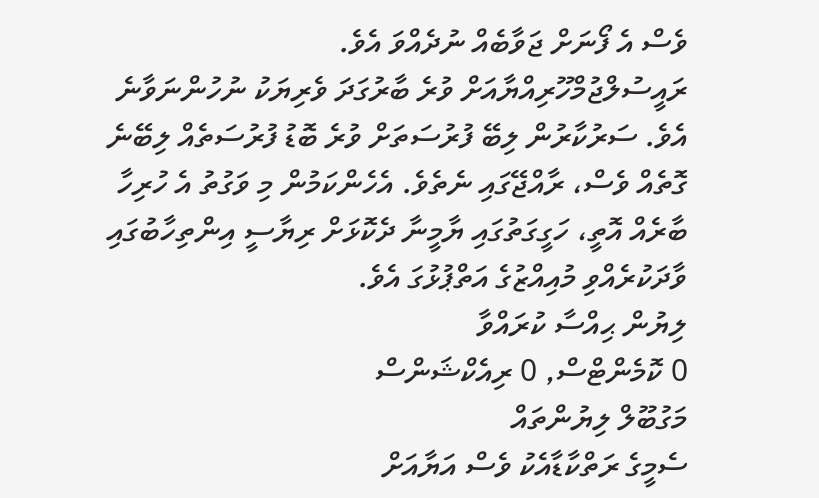ވެސް އެ ފޯނަށް ޖަވާބެއް ނުދެއްވަ އެވެ.
ރައީސުލްޖުމްހޫރިއްޔާއަށް ވުރެ ބާރުގަދަ ވެރިޔަކު ނުހުންނަވާނެ އެވެ. ސަރުކާރުން ލިބޭ ފުރުސަތަށް ވުރެ ބޮޑު ފުރުސަތެއް ލިބޭނެ ގޮތެއް ވެސް، ރާއްޖޭގައި ނެތެވެ. އެހެންކަމުން މި ވަގުތު އެ ހުރިހާ ބާރެއް އޮތީ، ހަގީގަތުގައި ޔާމީނާ ދެކޮޅަށް ރިޔާސީ އިންތިހާބުގައި ވާދަކުރެއްވި މުއިއްޒުގެ އަތްޕުޅުގަ އެވެ.
ލިޔުން ޙިއްސާ ކުރައްވާ
0 ކޮމެންޓްސް, 0 ރިއެކްޝަންސް
މަގުބޫލް ލިޔުންތައް
ސެމީގެ ރަތްކާޑާއެކު ވެސް އަޔާއަށް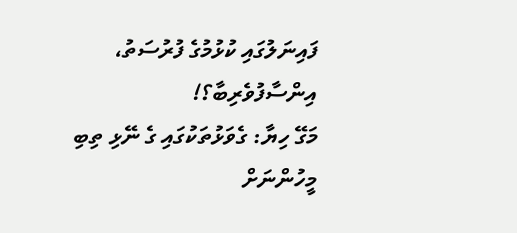ފައިނަލުގައި ކުޅުމުގެ ފުރުސަތު، އިންސާފުވެރިބާ؟!
މަގޭ ހިޔާ: ގެވަޅުތަކުގައި ގެ ނޭޅި ތިބި މީހުންނަށް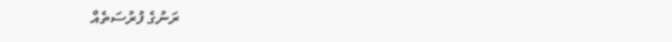ރަނުގެ ފުރުސަތެއް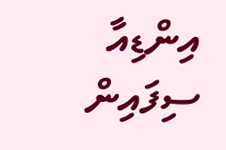އިންޑިއާ ސިފައިން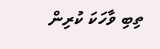ތިބި ވާހަކަ ކުރިން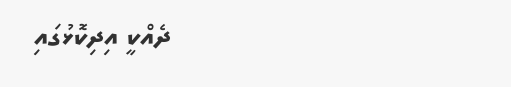ދެއްކީ އިދިކޮޅުގައި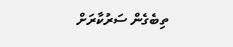ތިބެގެން ސަރުކާރަށް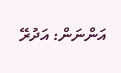އަންނަން: އަދުރޭ